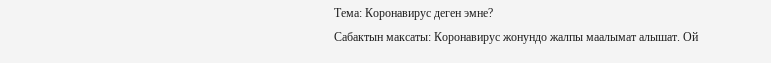Тема: Коронавирус деген эмне?
Сабактын максаты: Коронавирус жонундо жалпы маалымат алышат. Ой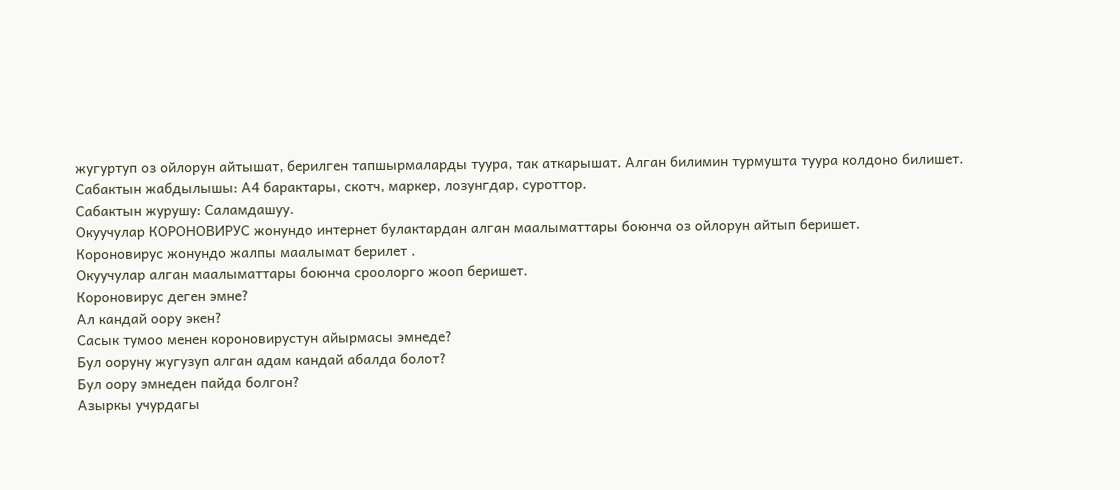жугуртуп оз ойлорун айтышат, берилген тапшырмаларды туура, так аткарышат. Алган билимин турмушта туура колдоно билишет.
Сабактын жабдылышы: А4 барактары, скотч, маркер, лозунгдар, суроттор.
Сабактын журушу: Саламдашуу.
Окуучулар КОРОНОВИРУС жонундо интернет булактардан алган маалыматтары боюнча оз ойлорун айтып беришет.
Короновирус жонундо жалпы маалымат берилет .
Окуучулар алган маалыматтары боюнча сроолорго жооп беришет.
Короновирус деген эмне?
Ал кандай оору экен?
Сасык тумоо менен короновирустун айырмасы эмнеде?
Бул ооруну жугузуп алган адам кандай абалда болот?
Бул оору эмнеден пайда болгон?
Азыркы учурдагы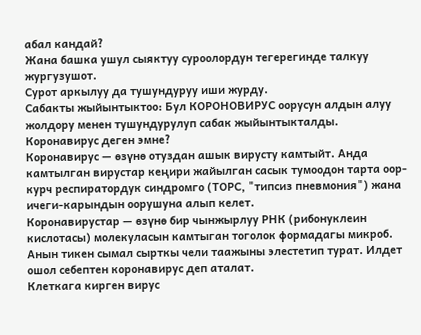абал кандай?
Жана башка ушул сыяктуу суроолордун тегерегинде талкуу жургузушот.
Сурот аркылуу да тушундуруу иши журду.
Сабакты жыйынтыктоо: Бул КОРОНОВИРУС оорусун алдын алуу жолдору менен тушундурулуп сабак жыйынтыкталды.
Коронавирус деген эмне?
Коронавирус — өзүнө отуздан ашык вирусту камтыйт. Анда камтылган вирустар кеңири жайылган сасык тумоодон тарта оор-курч респиратордук синдромго (ТОРС, "типсиз пневмония") жана ичеги-карындын оорушуна алып келет.
Коронавирустар — өзүнө бир чынжырлуу РНК (рибонуклеин кислотасы) молекуласын камтыган тоголок формадагы микроб. Анын тикен сымал сырткы чели таажыны элестетип турат. Илдет ошол себептен коронавирус деп аталат.
Клеткага кирген вирус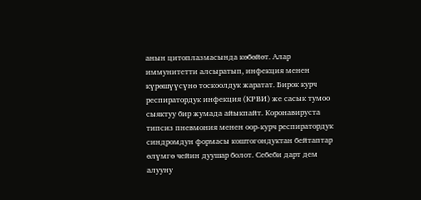анын цитоплазмасында көбөйөт. Алар иммунитетти алсыратып, инфекция менен күрөшүүсүнө тоскоолдук жаратат. Бирок курч респиратордук инфекция (КРВИ) же сасык тумоо сыяктуу бир жумада айыкпайт. Коронавируста типсиз пневмония менен оор-курч респиратордук синдромдун формасы коштогондуктан бейтаптар өлүмгө чейин дуушар болот. Себеби дарт дем алууну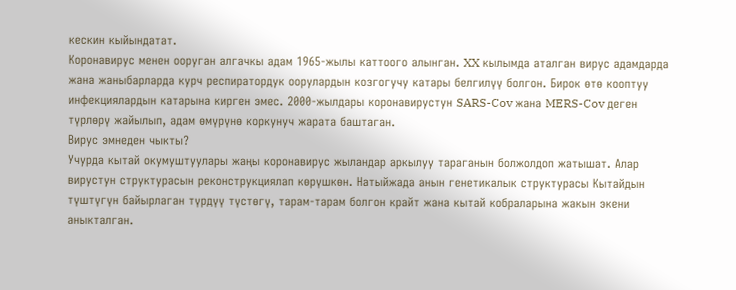кескин кыйындатат.
Коронавирус менен ооруган алгачкы адам 1965-жылы каттоого алынган. XX кылымда аталган вирус адамдарда жана жаныбарларда курч респиратордук оорулардын козгогучу катары белгилүү болгон. Бирок өтө кооптуу инфекциялардын катарына кирген эмес. 2000-жылдары коронавирустун SARS-Cov жана MERS-Cov деген түрлөрү жайылып, адам өмүрүнө коркунуч жарата баштаган.
Вирус эмнеден чыкты?
Учурда кытай окумуштуулары жаңы коронавирус жыландар аркылуу тараганын болжолдоп жатышат. Алар вирустун структурасын реконструкциялап көрүшкөн. Натыйжада анын генетикалык структурасы Кытайдын түштүгүн байырлаган түрдүү түстөгү, тарам-тарам болгон крайт жана кытай кобраларына жакын экени аныкталган.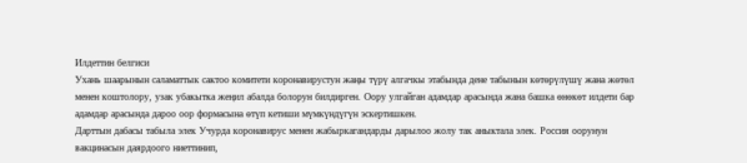Илдеттин белгиси
Ухань шаарынын саламаттык сактоо комитети коронавирустун жаңы түрү алгачкы этабында дене табынын көтөрүлүшү жана жөтөл менен коштолору, узак убакытка жеңил абалда болорун билдирген. Оору улгайган адамдар арасында жана башка өнөкөт илдети бар адамдар арасында дароо оор формасына өтүп кетиши мүмкүндүгүн эскертишкен.
Дарттын дабасы табыла элек Учурда коронавирус менен жабыркагандарды дарылоо жолу так аныктала элек. Россия оорунун вакцинасын даярдоого ниеттинип,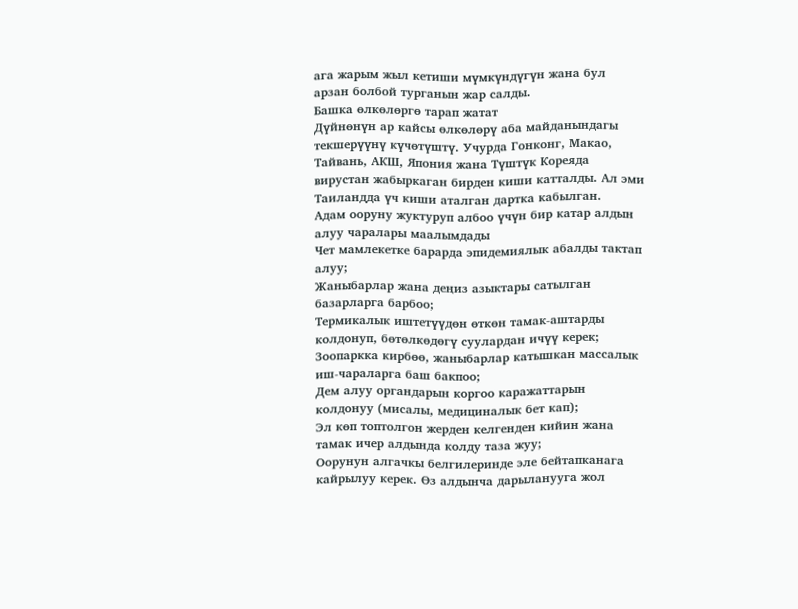ага жарым жыл кетиши мүмкүндүгүн жана бул арзан болбой турганын жар салды.
Башка өлкөлөргө тарап жатат
Дүйнөнүн ар кайсы өлкөлөрү аба майданындагы текшерүүнү күчөтүштү. Учурда Гонконг, Макао, Тайвань, АКШ, Япония жана Түштүк Кореяда вирустан жабыркаган бирден киши катталды. Ал эми Таиландда үч киши аталган дартка кабылган.
Адам ооруну жуктуруп албоо үчүн бир катар алдын алуу чаралары маалымдады
Чет мамлекетке барарда эпидемиялык абалды тактап алуу;
Жаныбарлар жана деңиз азыктары сатылган базарларга барбоо;
Термикалык иштетүүдөн өткөн тамак-аштарды колдонуп, бөтөлкөдөгү суулардан ичүү керек;
Зоопаркка кирбөө, жаныбарлар катышкан массалык иш-чараларга баш бакпоо;
Дем алуу органдарын коргоо каражаттарын колдонуу (мисалы, медициналык бет кап);
Эл көп топтолгон жерден келгенден кийин жана тамак ичер алдында колду таза жуу;
Оорунун алгачкы белгилеринде эле бейтапканага кайрылуу керек. Өз алдынча дарыланууга жол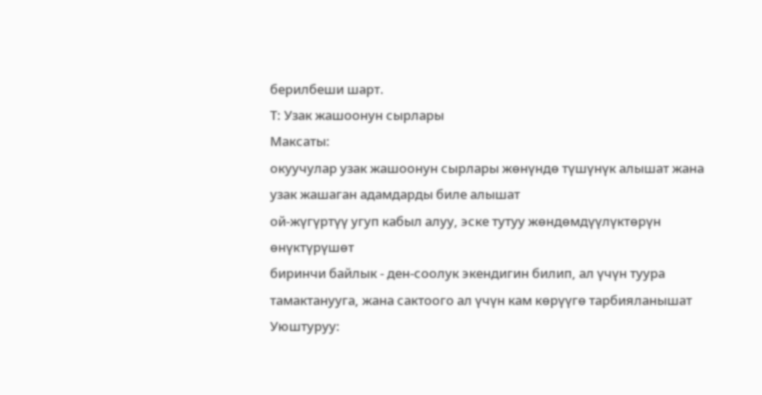берилбеши шарт.
Т: Узак жашоонун сырлары
Максаты:
окуучулар узак жашоонун сырлары жөнүндө түшүнүк алышат жана узак жашаган адамдарды биле алышат
ой-жүгүртүү угуп кабыл алуу, эске тутуу жөндөмдүүлүктөрүн өнүктүрүшөт
биринчи байлык - ден-соолук экендигин билип, ал үчүн туура тамактанууга, жана сактоого ал үчүн кам көрүүгө тарбияланышат
Уюштуруу: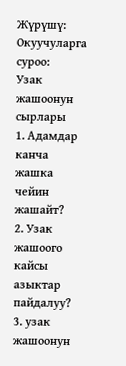Жүрүшү:
Окуучуларга суроо:
Узак жашоонун сырлары
1. Адамдар канча жашка чейин жашайт?
2. Узак жашоого кайсы азыктар пайдалуу?
3. узак жашоонун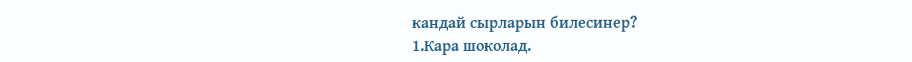кандай сырларын билесинер?
1.Кара шоколад.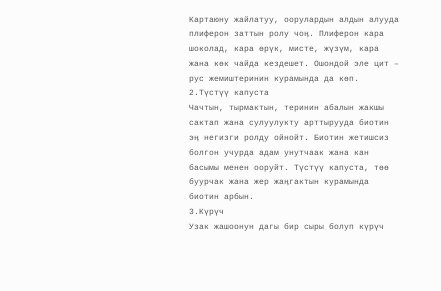Картаюну жайлатуу, оорулардын алдын алууда плиферон заттын ролу чоӊ. Плиферон кара шоколад, кара өрүк, мисте, жүзүм, кара жана көк чайда кездешет. Ошондой эле цит – рус жемиштеринин курамында да көп.
2.Түстүү капуста
Чачтын, тырмактын, теринин абалын жакшы сактап жана сулуулукту арттырууда биотин эӊ негизги ролду ойнойт. Биотин жетишсиз болгон учурда адам унутчаак жана кан басымы менен ооруйт. Түстүү капуста, төө буурчак жана жер жаӊгактын курамында биотин арбын.
3.Күрүч
Узак жашоонун дагы бир сыры болуп күрүч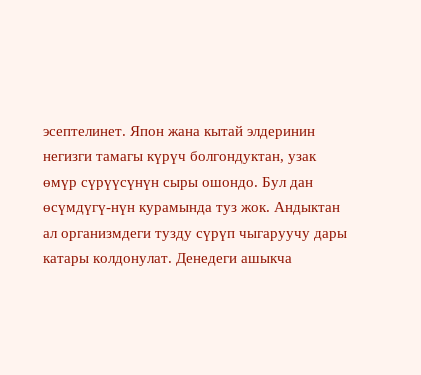эсептелинет. Япон жана кытай элдеринин негизги тамагы күрүч болгондуктан, узак өмүр сүрүүсүнүн сыры ошондо. Бул дан өсүмдүгү-нүн курамында туз жок. Андыктан ал организмдеги тузду сүрүп чыгаруучу дары катары колдонулат. Денедеги ашыкча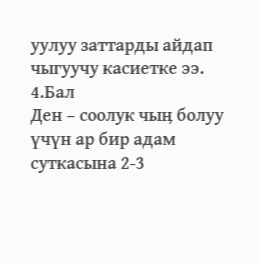уулуу заттарды айдап чыгуучу касиетке ээ.
4.Бал
Ден – соолук чыӊ болуу үчүн ар бир адам суткасына 2-3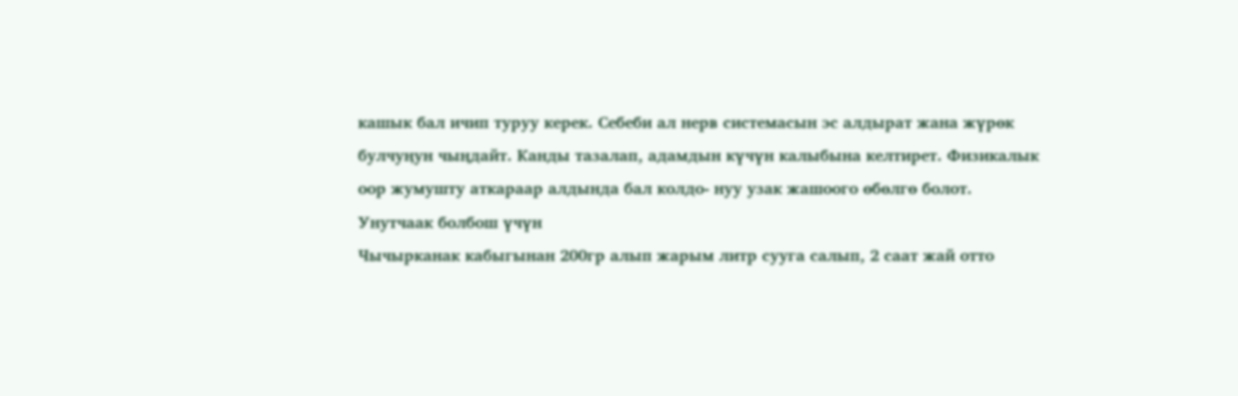кашык бал ичип туруу керек. Себеби ал нерв системасын эс алдырат жана жүрөк булчуӊун чыӊдайт. Канды тазалап, адамдын күчүн калыбына келтирет. Физикалык оор жумушту аткараар алдында бал колдо- нуу узак жашоого өбөлгө болот.
Унутчаак болбош үчүн
Чычырканак кабыгынан 200гр алып жарым литр сууга салып, 2 саат жай отто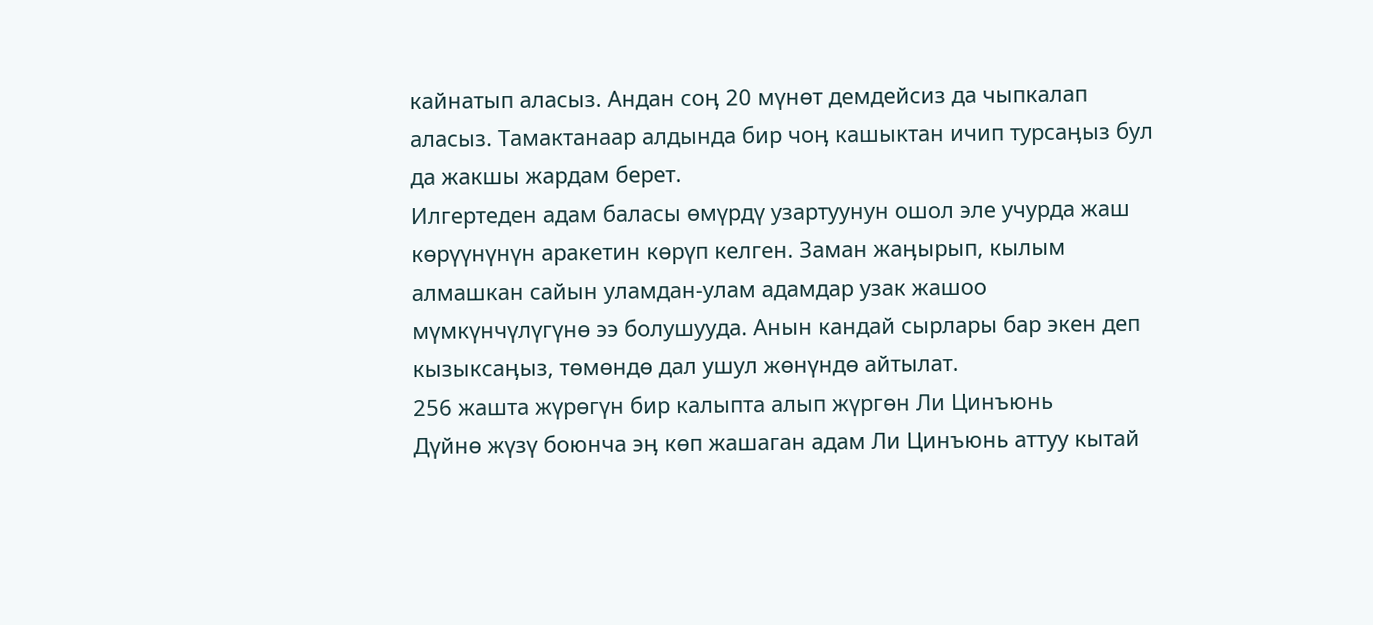кайнатып аласыз. Андан соӊ 20 мүнөт демдейсиз да чыпкалап аласыз. Тамактанаар алдында бир чоӊ кашыктан ичип турсаӊыз бул да жакшы жардам берет.
Илгертеден адам баласы өмүрдү узартуунун ошол эле учурда жаш көрүүнүнүн аракетин көрүп келген. Заман жаӊырып, кылым алмашкан сайын уламдан-улам адамдар узак жашоо мүмкүнчүлүгүнө ээ болушууда. Анын кандай сырлары бар экен деп кызыксаӊыз, төмөндө дал ушул жөнүндө айтылат.
256 жашта жүрөгүн бир калыпта алып жүргөн Ли Цинъюнь
Дүйнө жүзү боюнча эӊ көп жашаган адам Ли Цинъюнь аттуу кытай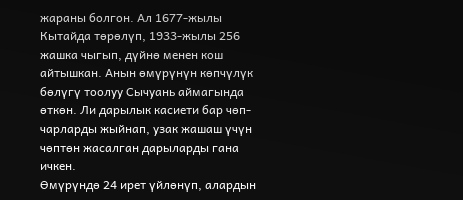жараны болгон. Ал 1677-жылы Кытайда төрөлүп, 1933-жылы 256 жашка чыгып, дүйнө менен кош айтышкан. Анын өмүрүнүн көпчүлүк бөлүгү тоолуу Сычуань аймагында өткөн. Ли дарылык касиети бар чөп-чарларды жыйнап, узак жашаш үчүн чөптөн жасалган дарыларды гана ичкен.
Өмүрүндө 24 ирет үйлөнүп, алардын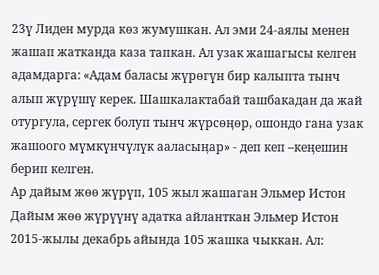23ү Лиден мурда көз жумушкан. Ал эми 24-аялы менен жашап жатканда каза тапкан. Ал узак жашагысы келген адамдарга: «Адам баласы жүрөгүн бир калыпта тынч алып жүрүшү керек. Шашкалактабай ташбакадан да жай отургула, сергек болуп тынч жүрсөӊөр, ошондо гана узак жашоого мүмкүнчүлүк ааласыӊар» - деп кеп –кеӊешин берип келген.
Ар дайым жөө жүрүп, 105 жыл жашаган Эльмер Истон
Дайым жөө жүрүүнү адатка айланткан Эльмер Истон 2015-жылы декабрь айында 105 жашка чыккан. Ал: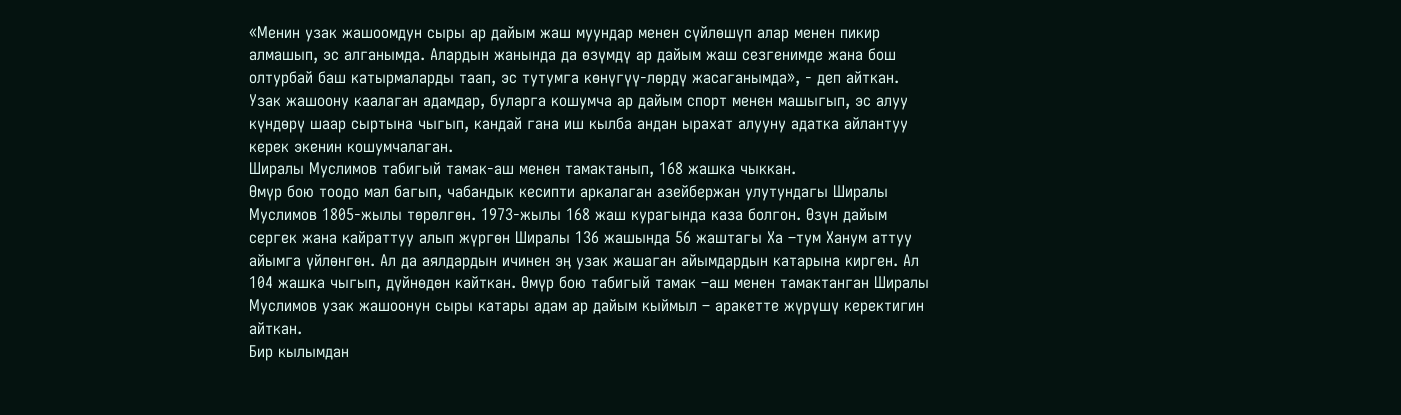«Менин узак жашоомдун сыры ар дайым жаш муундар менен сүйлөшүп алар менен пикир алмашып, эс алганымда. Алардын жанында да өзүмдү ар дайым жаш сезгенимде жана бош олтурбай баш катырмаларды таап, эс тутумга көнүгүү-лөрдү жасаганымда», - деп айткан. Узак жашоону каалаган адамдар, буларга кошумча ар дайым спорт менен машыгып, эс алуу күндөрү шаар сыртына чыгып, кандай гана иш кылба андан ырахат алууну адатка айлантуу керек экенин кошумчалаган.
Ширалы Муслимов табигый тамак-аш менен тамактанып, 168 жашка чыккан.
Өмүр бою тоодо мал багып, чабандык кесипти аркалаган азейбержан улутундагы Ширалы Муслимов 1805-жылы төрөлгөн. 1973-жылы 168 жаш курагында каза болгон. Өзүн дайым сергек жана кайраттуу алып жүргөн Ширалы 136 жашында 56 жаштагы Ха –тум Ханум аттуу айымга үйлөнгөн. Ал да аялдардын ичинен эӊ узак жашаган айымдардын катарына кирген. Ал 104 жашка чыгып, дүйнөдөн кайткан. Өмүр бою табигый тамак –аш менен тамактанган Ширалы Муслимов узак жашоонун сыры катары адам ар дайым кыймыл – аракетте жүрүшү керектигин айткан.
Бир кылымдан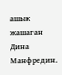ашык жашаган Дина Манфредин.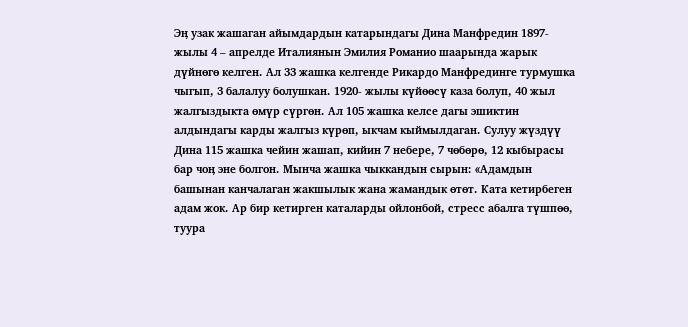Эӊ узак жашаган айымдардын катарындагы Дина Манфредин 1897- жылы 4 – апрелде Италиянын Эмилия Романио шаарында жарык дүйнөгө келген. Ал 33 жашка келгенде Рикардо Манфрединге турмушка чыгып, 3 балалуу болушкан. 1920- жылы күйөөсү каза болуп, 40 жыл жалгыздыкта өмүр сүргөн. Ал 105 жашка келсе дагы эшиктин алдындагы карды жалгыз күрөп, ыкчам кыймылдаган. Сулуу жүздүү Дина 115 жашка чейин жашап, кийин 7 небере, 7 чөбөрө, 12 кыбырасы бар чоӊ эне болгон. Мынча жашка чыккандын сырын: «Адамдын башынан канчалаган жакшылык жана жамандык өтөт. Ката кетирбеген адам жок. Ар бир кетирген каталарды ойлонбой, стресс абалга түшпөө, туура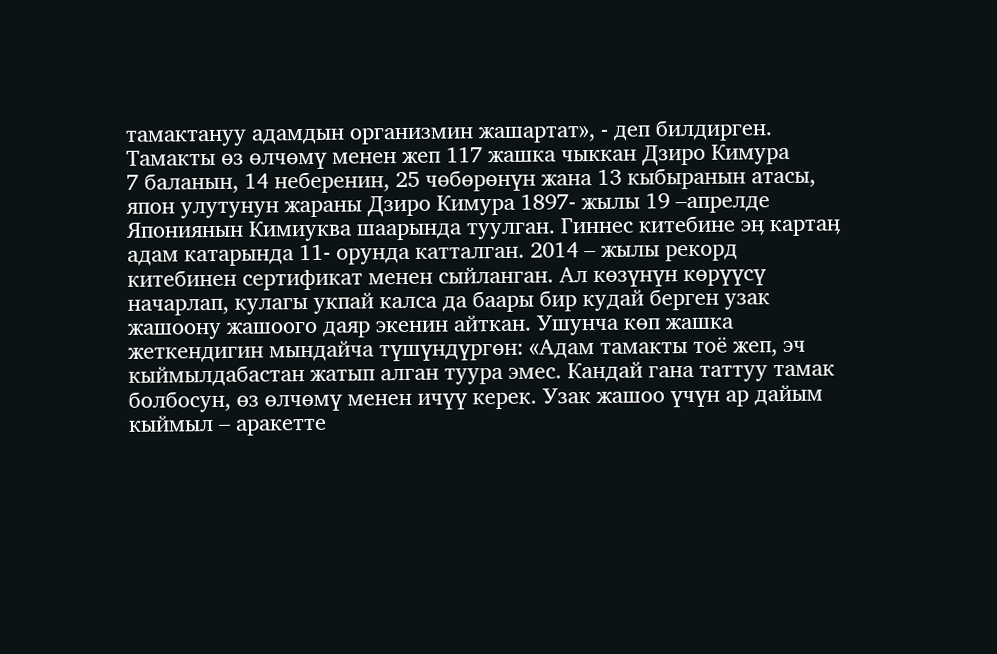тамактануу адамдын организмин жашартат», - деп билдирген.
Тамакты өз өлчөмү менен жеп 117 жашка чыккан Дзиро Кимура
7 баланын, 14 неберенин, 25 чөбөрөнүн жана 13 кыбыранын атасы, япон улутунун жараны Дзиро Кимура 1897- жылы 19 –апрелде Япониянын Кимиуква шаарында туулган. Гиннес китебине эӊ картаӊ адам катарында 11- орунда катталган. 2014 – жылы рекорд китебинен сертификат менен сыйланган. Ал көзүнүн көрүүсү начарлап, кулагы укпай калса да баары бир кудай берген узак жашоону жашоого даяр экенин айткан. Ушунча көп жашка жеткендигин мындайча түшүндүргөн: «Адам тамакты тоё жеп, эч кыймылдабастан жатып алган туура эмес. Кандай гана таттуу тамак болбосун, өз өлчөмү менен ичүү керек. Узак жашоо үчүн ар дайым кыймыл – аракетте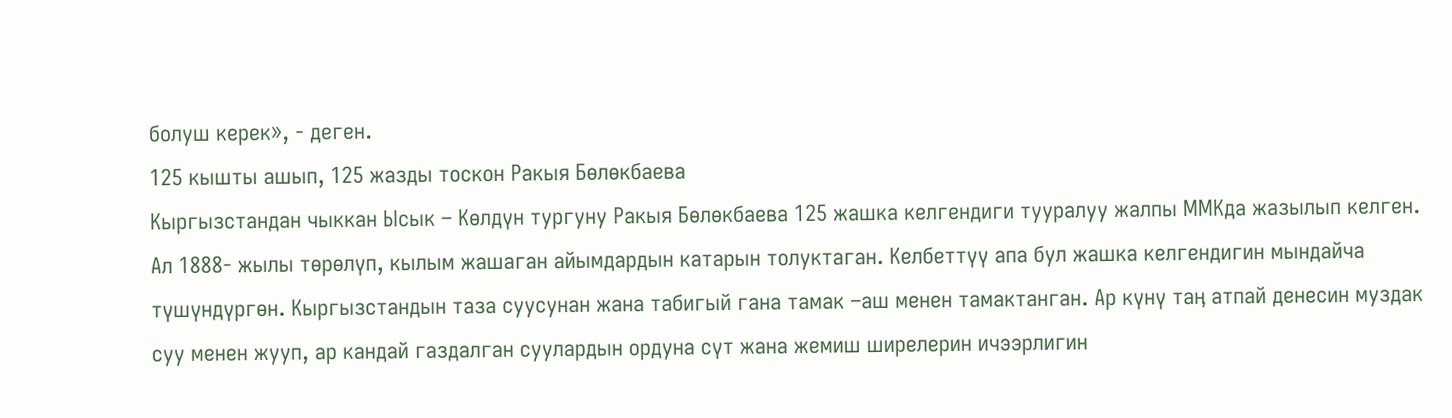болуш керек», - деген.
125 кышты ашып, 125 жазды тоскон Ракыя Бөлөкбаева
Кыргызстандан чыккан Ысык – Көлдүн тургуну Ракыя Бөлөкбаева 125 жашка келгендиги тууралуу жалпы ММКда жазылып келген. Ал 1888- жылы төрөлүп, кылым жашаган айымдардын катарын толуктаган. Келбеттүү апа бул жашка келгендигин мындайча түшүндүргөн. Кыргызстандын таза суусунан жана табигый гана тамак –аш менен тамактанган. Ар күнү таӊ атпай денесин муздак суу менен жууп, ар кандай газдалган суулардын ордуна сүт жана жемиш ширелерин ичээрлигин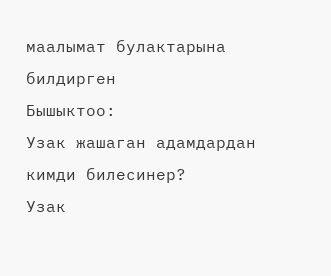маалымат булактарына билдирген
Бышыктоо:
Узак жашаган адамдардан кимди билесинер?
Узак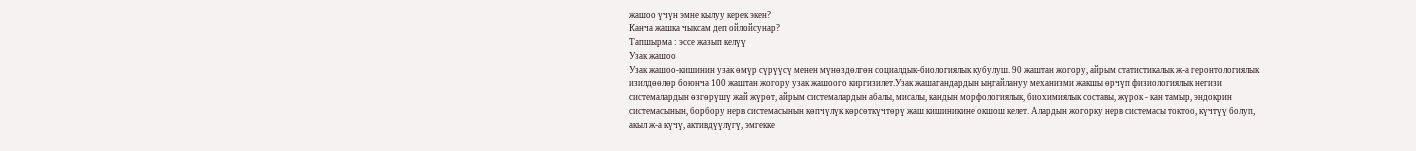жашоо үчүн эмне кылуу керек экен?
Канча жашка чыксам деп ойлойсунар?
Тапшырма : эссе жазып келүү
Узак жашоо
Узак жашоо-кишинин узак өмүр сүрүүсү менен мүнөздөлгөн социалдык-биологиялык кубулуш. 90 жаштан жогору, айрым статистикалык ж-а геронтологиялык изилдөөлөр боюнча 100 жаштан жогору узак жашоого киргизилет.Узак жашагандардын ыӊгайлануу механизми жакшы өрчүп физиологиялык негизи системалардын өзгөрүшү жай жүрөт, айрым системалардын абалы, мисалы, кандын морфологиялык, биохимиялык составы, жүрок - кан тамыр, эндокрин системасынын, борбору нерв системасынын көпчүлүк көрсөткүчтөрү жаш кишиникине окшош келет. Алардын жогорку нерв системасы токтоо, күчтүү болуп, акыл ж-а күчү, активдүүлүгү, эмгекке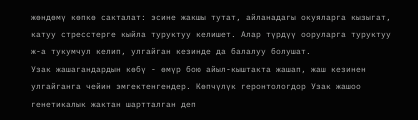жөндөмү көпкө сакталат: эсине жакшы тутат, айланадагы окуяларга кызыгат, катуу стресстерге кыйла туруктуу келишет. Алар түрдүү ооруларга туруктуу ж-а тукумчул келип, улгайган кезинде да балалуу болушат.
Узак жашагандардын көбү - өмүр бою айыл-кыштакта жашап, жаш кезинен улгайганга чейин эмгектенгендер. Көпчүлүк геронтологдор Узак жашоо генетикалык жактан шартталган деп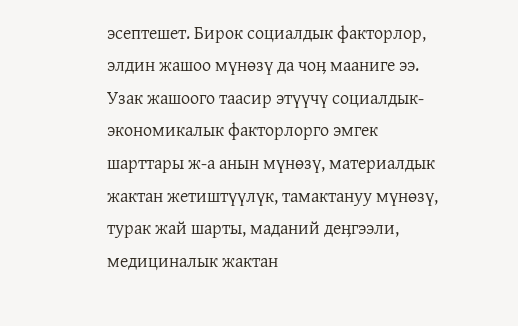эсептешет. Бирок социалдык факторлор, элдин жашоо мүнөзү да чоӊ мааниге ээ. Узак жашоого таасир этүүчү социалдык-экономикалык факторлорго эмгек шарттары ж-а анын мүнөзү, материалдык жактан жетиштүүлүк, тамактануу мүнөзү, турак жай шарты, маданий деӊгээли, медициналык жактан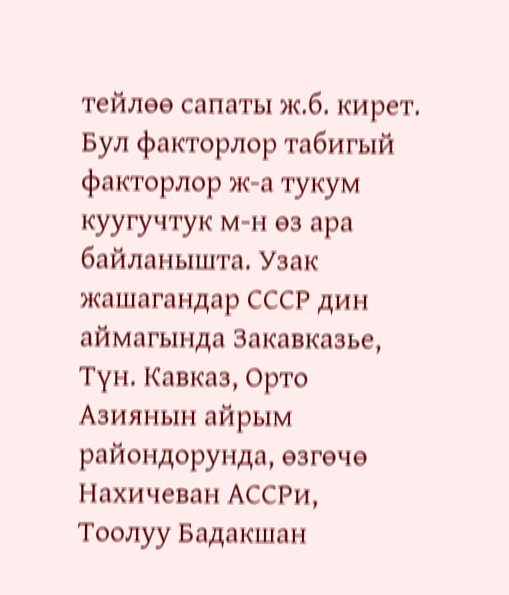тейлөө сапаты ж.б. кирет. Бул факторлор табигый факторлор ж-а тукум куугучтук м-н өз ара байланышта. Узак жашагандар СССР дин аймагында Закавказье, Түн. Кавказ, Орто Азиянын айрым райондорунда, өзгөчө Нахичеван АССРи, Тоолуу Бадакшан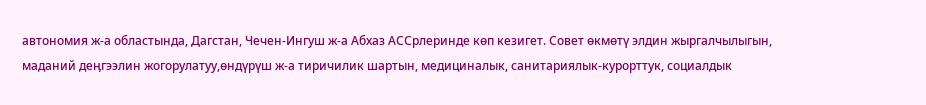автономия ж-а областында, Дагстан, Чечен-Ингуш ж-а Абхаз АССрлеринде көп кезигет. Совет өкмөтү элдин жыргалчылыгын, маданий деӊгээлин жогорулатуу,өндүрүш ж-а тиричилик шартын, медициналык, санитариялык-курорттук, социалдык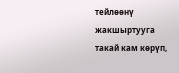тейлөөнү жакшыртууга такай кам көрүп,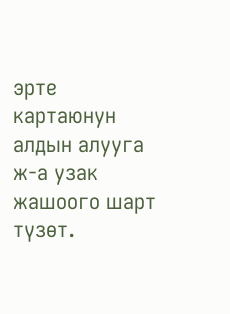эрте картаюнун алдын алууга ж-а узак жашоого шарт түзөт.